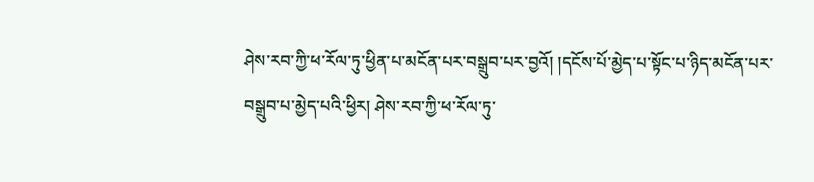ཤེས་རབ་ཀྱི་ཕ་རོལ་ཏུ་ཕྱིན་པ་མངོན་པར་བསྒྲུབ་པར་བྱའོ། །དངོས་པོ་མྱེད་པ་སྟོང་པ་ཉིད་མངོན་པར་བསྒྲུབ་པ་མྱེད་པའི་ཕྱིར། ཤེས་རབ་ཀྱི་ཕ་རོལ་ཏུ་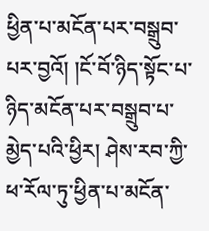ཕྱིན་པ་མངོན་པར་བསྒྲུབ་པར་བྱའོ། །ངོ་བོ་ཉིད་སྟོང་པ་ཉིད་མངོན་པར་བསྒྲུབ་པ་མྱེད་པའི་ཕྱིར། ཤེས་རབ་ཀྱི་ཕ་རོལ་ཏུ་ཕྱིན་པ་མངོན་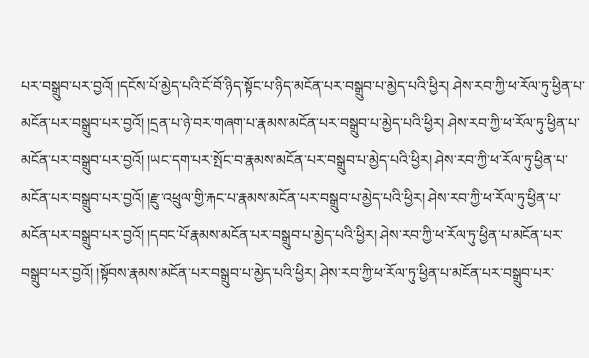པར་བསྒྲུབ་པར་བྱའོ། །དངོས་པོ་མྱེད་པའི་ངོ་བོ་ཉིད་སྟོང་པ་ཉིད་མངོན་པར་བསྒྲུབ་པ་མྱེད་པའི་ཕྱིར། ཤེས་རབ་ཀྱི་ཕ་རོལ་ཏུ་ཕྱིན་པ་མངོན་པར་བསྒྲུབ་པར་བྱའོ། །དྲན་པ་ཉེ་བར་གཞག་པ་རྣམས་མངོན་པར་བསྒྲུབ་པ་མྱེད་པའི་ཕྱིར། ཤེས་རབ་ཀྱི་ཕ་རོལ་ཏུ་ཕྱིན་པ་མངོན་པར་བསྒྲུབ་པར་བྱའོ། །ཡང་དག་པར་སྤོང་བ་རྣམས་མངོན་པར་བསྒྲུབ་པ་མྱེད་པའི་ཕྱིར། ཤེས་རབ་ཀྱི་ཕ་རོལ་ཏུ་ཕྱིན་པ་མངོན་པར་བསྒྲུབ་པར་བྱའོ། །རྫུ་འཕྲུལ་གྱི་རྐང་པ་རྣམས་མངོན་པར་བསྒྲུབ་པ་མྱེད་པའི་ཕྱིར། ཤེས་རབ་ཀྱི་ཕ་རོལ་ཏུ་ཕྱིན་པ་མངོན་པར་བསྒྲུབ་པར་བྱའོ། །དབང་པོ་རྣམས་མངོན་པར་བསྒྲུབ་པ་མྱེད་པའི་ཕྱིར། ཤེས་རབ་ཀྱི་ཕ་རོལ་ཏུ་ཕྱིན་པ་མངོན་པར་བསྒྲུབ་པར་བྱའོ། །སྟོབས་རྣམས་མངོན་པར་བསྒྲུབ་པ་མྱེད་པའི་ཕྱིར། ཤེས་རབ་ཀྱི་ཕ་རོལ་ཏུ་ཕྱིན་པ་མངོན་པར་བསྒྲུབ་པར་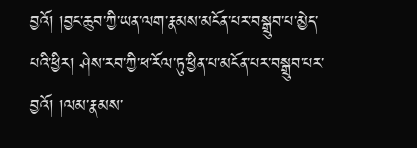བྱའོ། །བྱང་ཆུབ་ཀྱི་ཡན་ལག་རྣམས་མངོན་པར་བསྒྲུབ་པ་མྱེད་པའི་ཕྱིར། ཤེས་རབ་ཀྱི་ཕ་རོལ་ཏུ་ཕྱིན་པ་མངོན་པར་བསྒྲུབ་པར་བྱའོ། །ལམ་རྣམས་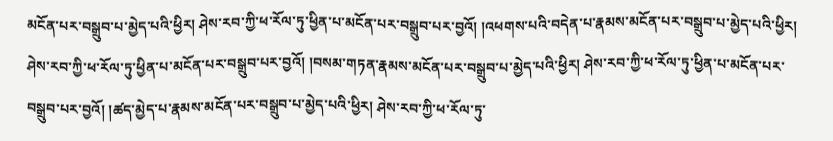མངོན་པར་བསྒྲུབ་པ་མྱེད་པའི་ཕྱིར། ཤེས་རབ་ཀྱི་ཕ་རོལ་ཏུ་ཕྱིན་པ་མངོན་པར་བསྒྲུབ་པར་བྱའོ། །འཕགས་པའི་བདེན་པ་རྣམས་མངོན་པར་བསྒྲུབ་པ་མྱེད་པའི་ཕྱིར། ཤེས་རབ་ཀྱི་ཕ་རོལ་ཏུ་ཕྱིན་པ་མངོན་པར་བསྒྲུབ་པར་བྱའོ། །བསམ་གཏན་རྣམས་མངོན་པར་བསྒྲུབ་པ་མྱེད་པའི་ཕྱིར། ཤེས་རབ་ཀྱི་ཕ་རོལ་ཏུ་ཕྱིན་པ་མངོན་པར་བསྒྲུབ་པར་བྱའོ། །ཚད་མྱེད་པ་རྣམས་མངོན་པར་བསྒྲུབ་པ་མྱེད་པའི་ཕྱིར། ཤེས་རབ་ཀྱི་ཕ་རོལ་ཏུ་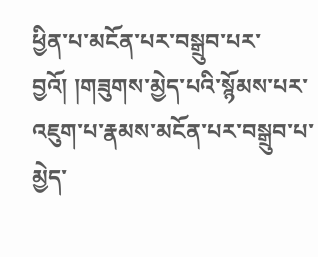ཕྱིན་པ་མངོན་པར་བསྒྲུབ་པར་བྱའོ། །གཟུགས་མྱེད་པའི་སྙོམས་པར་འཇུག་པ་རྣམས་མངོན་པར་བསྒྲུབ་པ་མྱེད་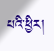པའི་ཕྱིར།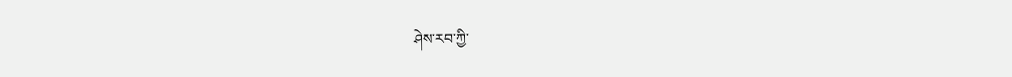ཤེས་རབ་ཀྱི་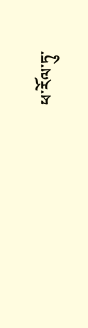ཕ་རོལ་ཏུ་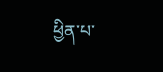ཕྱིན་པ་